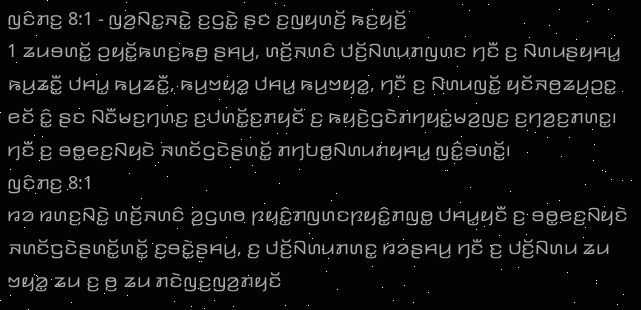ꤜꤢꤨꤊꤢ꤬ 8:1 - ꤜꤤ꤬ꤡꤢ꤭ꤏꤢꤧ꤭ ꤢ꤬ꤞꤢꤧ꤭ ꤔꤢ ꤢ꤬ꤜꤟꤛꤢꤩ꤬ ꤒꤢ꤬ꤟꤢꤩ꤬
1 ꤘꤣꤋꤛꤢꤩ꤭ ꤑꤟꤢꤩ꤭ꤒꤛꤢ꤬ꤒꤥ꤬ ꤔꤌꤣ꤬, ꤛꤢꤩ꤬ꤏꤛꤢꤨ ꤓꤢꤩ꤬ꤡꤛꤣꤊꤜꤛꤢ ꤚꤢꤪ ꤢ꤬ ꤡꤛꤣꤔꤟꤌꤣ꤭ ꤒꤣ꤬ꤘꤢꤪ꤭ ꤓꤌꤣ꤭ ꤒꤣ꤬ꤘꤢꤪ꤭, ꤒꤣ꤬ꤠꤟꤤ꤭ ꤓꤌꤣ꤭ ꤒꤣ꤬ꤠꤟꤤ꤭, ꤚꤢꤪ ꤢ꤬ ꤡꤛꤣꤜꤢꤩ꤭ ꤟꤢꤩꤏꤥ꤬ꤘꤣ꤬ꤑꤢ꤭ ꤕꤢꤩ ꤢꤨ꤭ ꤔꤢ ꤡꤢꤪꤗꤢ꤬ꤚꤛꤢ꤬ ꤢ꤬ꤓꤛꤢꤩ꤭ꤢ꤬ꤊꤟꤢꤩ ꤢ꤬ ꤒꤟꤢꤧ꤬ꤞꤢꤧꤊꤚꤟꤢꤦ꤭ꤗꤤ꤬ꤜꤢ꤬ ꤢ꤬ꤚꤤ꤬ꤢ꤬ꤊꤛꤢ꤭꤯ ꤚꤢꤪ ꤢ꤬ ꤋꤥ꤭ꤕꤢ꤬ꤡꤟꤢꤧ ꤏꤛꤢꤩꤞꤢꤧꤔꤛꤢꤩ꤭ ꤊꤚꤝꤥ꤭ꤡꤛꤣꤊꤟꤌꤣ꤭ ꤜꤢꤨ꤭ꤋꤛꤢꤩ꤭꤯
ꤜꤢꤨꤊꤢ꤬ 8:1
ꤙꤤ ꤙꤛꤢ꤬ꤡꤢꤧ꤬ ꤛꤢꤩ꤬ꤏꤛꤢꤨ ꤤ꤬ꤞꤛꤥ ꤐꤟꤢꤨ꤭ꤊꤜꤛꤢꤐꤟꤢꤨ꤭ꤊꤜꤥ꤭ ꤓꤌꤣ꤭ꤟꤢꤪ ꤢ꤬ ꤋꤥ꤭ꤕꤢ꤬ꤡꤟꤢꤧ ꤏꤛꤢꤩꤞꤢꤧꤔꤛꤢꤩ꤭ꤛꤢꤩ꤭ ꤢ꤬ꤋꤢꤧ꤭ꤔꤌꤣ꤬, ꤢ꤬ ꤓꤢꤩ꤬ꤡꤛꤣꤊꤛꤢ꤭ ꤙꤤꤔꤌꤣ꤬ ꤚꤢꤪ ꤢ꤬ ꤓꤢꤩ꤬ꤡꤛꤣ ꤘꤣ ꤠꤟꤤ꤭ ꤘꤣ ꤢ꤬ ꤥ꤬ ꤘꤣ ꤊꤢꤧꤜꤢ꤬ꤜꤤ꤬ꤊꤟꤢꤩ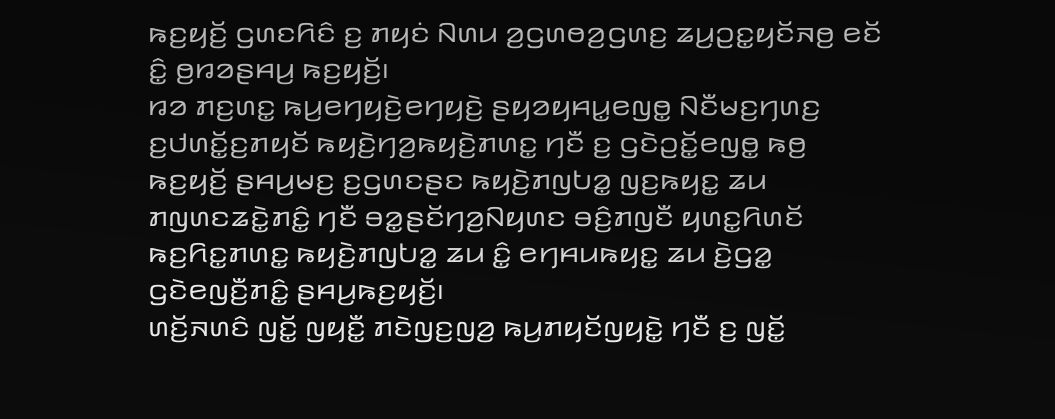ꤒꤢ꤬ꤟꤢꤩ꤬ ꤞꤛꤢꤖꤢꤨ ꤢ꤬ ꤊꤟꤢꤦ ꤡꤛꤣ ꤤ꤬ꤞꤛꤥꤤ꤬ꤞꤛꤢ꤬ ꤘꤣ꤬ꤑꤢ꤭ꤟꤢꤩꤏꤥ꤬ ꤕꤢꤩ ꤢꤨ꤭ ꤥ꤬ꤙꤤꤔꤌꤣ꤬ ꤒꤢ꤬ꤟꤢꤩ꤬꤯
ꤙꤤ ꤊꤢ꤬ꤛꤢ꤭ ꤒꤣ꤬ꤕꤚꤟꤢꤧ꤬ꤕꤚꤟꤢꤧ꤬ ꤔꤟꤤꤟꤌꤣ꤭ꤕꤜꤥ꤭ ꤡꤢꤪꤗꤢ꤬ꤚꤛꤢ꤬ ꤢ꤬ꤓꤛꤢꤩ꤭ꤢ꤬ꤊꤟꤢꤩ ꤒꤟꤢꤧ꤬ꤚꤤ꤬ꤒꤟꤢꤧ꤬ꤊꤛꤢ꤭ ꤚꤢꤪ ꤢ꤬ ꤞꤢꤧꤑꤢꤩ꤭ꤕꤜꤥ꤭ ꤒꤥ꤬ ꤒꤢ꤬ꤟꤢꤩ꤬ ꤔꤌꤣ꤬ꤗꤢ꤬ ꤢ꤬ꤞꤛꤢꤔꤢ ꤒꤟꤢꤧ꤬ꤊꤜꤝꤤ꤭ ꤜꤢ꤬ꤒꤟꤢ꤭ ꤘꤣ ꤊꤜꤛꤢꤘꤢꤧ꤭ꤊꤢꤨ꤭ ꤚꤢꤪ ꤋꤤ꤭ꤔꤢꤩꤚꤤ꤬ꤡꤟꤛꤢ ꤋꤢꤨ꤬ꤊꤜꤢꤪ ꤟꤛꤢ꤭ꤖꤛꤢꤩ ꤒꤢ꤬ꤖꤢ꤭ꤊꤛꤢ꤭ ꤒꤟꤢꤧ꤬ꤊꤜꤝꤤ꤭ ꤘꤣ ꤢꤨ꤭ ꤕꤚꤌꤣꤒꤟꤢ꤭ ꤘꤣ ꤢꤧ꤬ꤞꤤ꤭ ꤞꤢꤧꤕꤜꤢꤪ꤬ꤊꤢꤨ꤭ ꤔꤌꤣ꤬ꤒꤢ꤬ꤟꤢꤩ꤬꤯
ꤛꤢꤩ꤬ꤏꤛꤢꤨ ꤜꤢꤩ꤭ ꤜꤟꤢꤪ꤭ ꤊꤢꤧꤜꤢ꤬ꤜꤤ꤬ ꤒꤣ꤬ꤊꤟꤢꤩꤜꤟꤢꤧ꤭ ꤚꤢꤪ ꤢ꤬ ꤜꤢꤩ꤭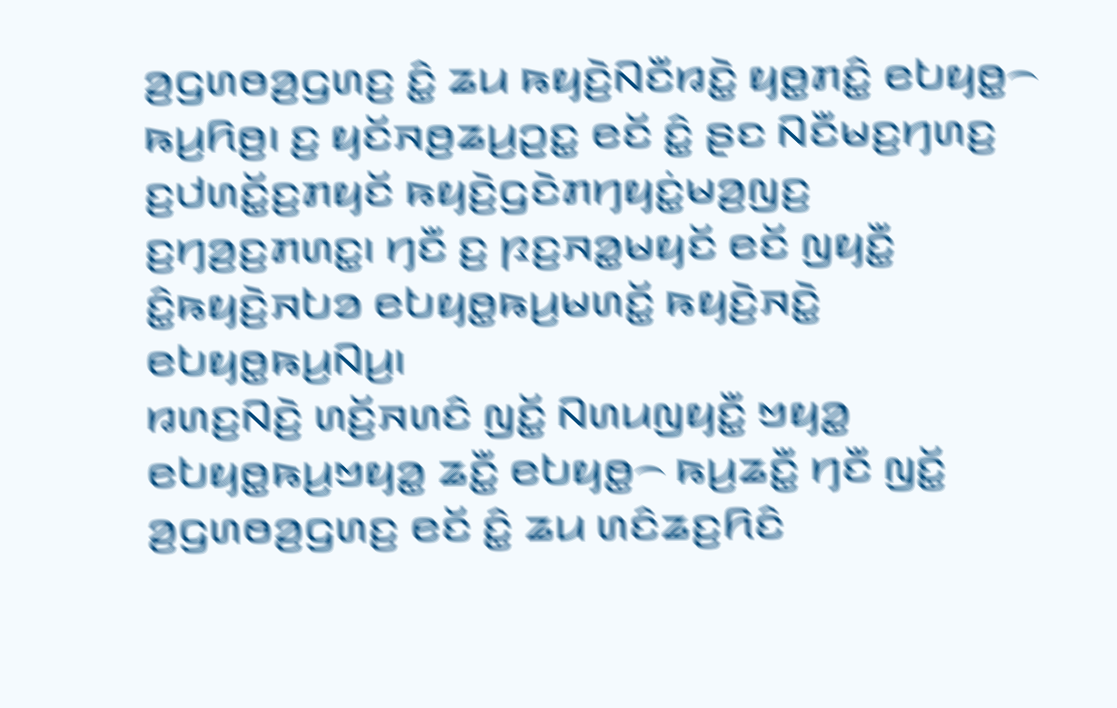ꤤ꤬ꤞꤛꤥꤤ꤬ꤞꤛꤢ꤬ ꤢꤨ꤭ ꤘꤣ ꤒꤟꤢꤧ꤬ꤡꤢꤪꤙꤢꤧ꤭ ꤟꤥ꤭ꤊꤢꤨ꤭ ꤕꤝꤟꤥ꤭꤮ ꤒꤣ꤬ꤖꤥ꤬꤯ ꤢ꤬ ꤟꤢꤩꤏꤥ꤬ꤘꤣ꤬ꤑꤢ꤭ ꤕꤢꤩ ꤢꤨ꤭ ꤔꤢ ꤡꤢꤪꤗꤢ꤬ꤚꤛꤢ꤬ ꤢ꤬ꤓꤛꤢꤩ꤭ꤢ꤬ꤊꤟꤢꤩ ꤒꤟꤢꤧ꤬ꤞꤢꤧꤊꤚꤟꤢꤦ꤭ꤗꤤ꤬ꤜꤢ꤬ ꤢ꤬ꤚꤤ꤬ꤢ꤬ꤊꤛꤢ꤭꤯ ꤚꤢꤪ ꤢ꤬ ꤐꤢ꤬ꤏꤤ꤭ꤗꤟꤢꤩ ꤕꤢꤩ ꤜꤟꤢꤪ꤭ ꤢꤨ꤭ꤒꤟꤢꤧ꤬ꤏꤝꤤ ꤕꤝꤟꤥ꤭ꤒꤣ꤬ꤗꤛꤢꤩ꤭ ꤒꤟꤢꤧ꤬ꤏꤢꤧ꤭ ꤕꤝꤟꤥ꤭ꤒꤣ꤬ꤡꤣ꤬꤯
ꤙꤛꤢ꤬ꤡꤢꤧ꤬ ꤛꤢꤩ꤬ꤏꤛꤢꤨ ꤜꤢꤩ꤭ ꤡꤛꤣꤜꤟꤢꤪ꤭ ꤠꤟꤤ꤭ ꤕꤝꤟꤥ꤭ꤒꤣ꤬ꤠꤟꤤ꤭ ꤘꤢꤪ꤭ ꤕꤝꤟꤥ꤭꤮ ꤒꤣ꤬ꤘꤢꤪ꤭ ꤚꤢꤪ ꤜꤢꤩ꤭ ꤤ꤬ꤞꤛꤥꤤ꤬ꤞꤛꤢ꤬ ꤕꤢꤩ ꤢꤨ꤭ ꤘꤣ ꤛꤢꤨꤘꤢ꤬ꤖꤢꤨ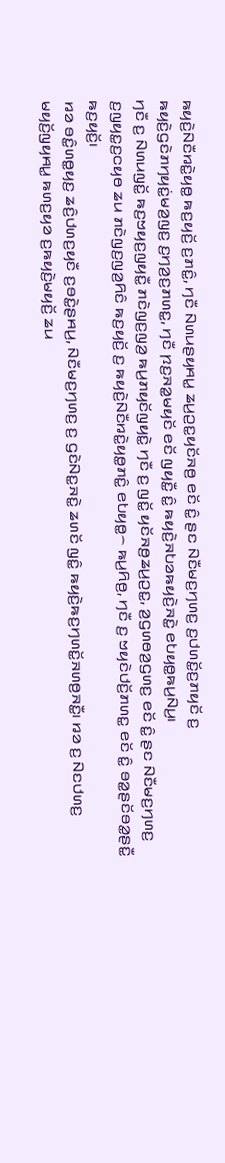ꤒꤟꤢꤧ꤬ꤡꤢꤪꤙꤢꤧ꤭ꤟꤥ꤭ ꤒꤢ꤬ꤟꤢꤩ꤬ ꤢ꤬ꤊꤢꤨ꤭, ꤚꤢꤪ ꤡꤛꤣꤔꤟꤌꤣ꤭ ꤘꤣ꤬ꤑꤢ꤭ꤟꤢꤩꤏꤥ꤬ ꤕꤢꤩ ꤢꤨ꤭ ꤔꤢ ꤡꤢꤪꤗꤢ꤬ꤚꤛꤢ꤬ ꤢ꤬ꤓꤛꤢꤩ꤭ꤢ꤬ꤊꤟꤢꤩ ꤢ꤬ ꤒꤟꤢꤧ꤬ꤞꤢꤧꤊꤚꤟꤢꤦ꤭ꤗꤤ꤬ꤜꤢ꤬ ꤢ꤬ꤚꤤ꤬ꤢ꤬ꤊꤛꤢ꤭, ꤚꤢꤪ ꤐꤢ꤬ꤏꤤ꤭ꤗꤟꤢꤩ ꤕꤢꤩ ꤜꤟꤢꤪ꤭ ꤢꤨ꤭ ꤒꤟꤢꤧ꤬ꤏꤝꤤꤒꤟꤢꤧ꤬ꤏꤢꤧ꤭ ꤕꤝꤟꤥ꤭ꤒꤣ꤬ꤡꤣ꤬꤯
ꤚꤢꤪ ꤢ꤬ ꤡꤛꤣꤜꤢꤩ꤭ ꤒꤢ꤬ꤠꤟꤢ꤬ꤜꤟꤢꤪ꤭ ꤊꤢꤧꤜꤢ꤬ꤜꤤ꤬ ꤒꤣ꤬ꤊꤟꤢꤩꤜꤟꤢꤧ꤭ ꤚꤢꤪ ꤢ꤬ ꤜꤢꤩ꤭ ꤟꤢꤩꤏꤥ꤬ꤘꤣ꤬ꤑꤢ꤭, ꤤ꤬ꤞꤛꤥꤤ꤬ꤞꤛꤢ꤬ ꤕꤢꤩ ꤢꤨ꤭ ꤔꤢ ꤡꤢꤪꤗꤢ꤬ꤚꤛꤢ꤬ ꤢ꤬ꤜꤟꤢ꤭ꤢ꤬ꤍꤟꤥ ꤘꤣ ꤊꤢꤧꤜꤢ꤬ꤜꤤ꤬ꤖꤢꤨ ꤒꤢ꤬ꤟꤢꤩ꤬ ꤢ꤬ ꤒꤟꤢꤧ꤬ꤡꤢꤪꤙꤢꤧ꤭ꤟꤥ꤭ꤊꤢꤨ꤭ ꤕꤝꤟꤥ꤭꤮ ꤒꤣ꤬ꤖꤥ꤬, ꤚꤢꤪ ꤢ꤬ ꤠꤟꤢꤧꤓꤢꤩ꤬ꤊꤛꤢ꤭ ꤕꤢꤩ ꤢꤨ꤭ ꤋꤤ꤭ꤔꤢꤩꤋꤤ꤭ꤔꤢꤪ꤭ ꤒꤢ꤬ꤟꤢꤩ꤬꤯
ꤙꤤ ꤋꤢꤨ꤭ꤛꤥ꤭ꤟꤢ꤬ ꤘꤢꤨ꤬ꤓꤛꤢ꤬ꤟꤢꤪ ꤢ꤬ꤋꤢꤧ꤭ꤔꤌꤣ꤬, ꤡꤢꤪꤗꤢ꤬ꤚꤛꤢ꤬ ꤢ꤬ ꤞꤢꤧꤡꤢ꤭ꤏꤢꤧ꤭ ꤘꤛꤢꤩ ꤜꤢꤨ꤭ ꤒꤟꤢꤧ꤬ꤒꤢ꤬ꤚꤛꤢꤩ꤭ꤏꤛꤥ꤬ꤏꤢꤪ꤭꤯ ꤙꤤ ꤢ꤬ ꤡꤢꤓꤛꤢ꤬ ꤗꤟꤢꤩ꤬ꤜꤟꤌꤣ꤭ ꤒꤛꤢ꤬ꤟꤤ ꤢ꤬ꤒꤟꤢꤧ꤬ꤗꤟꤢꤩ꤬ ꤘꤣ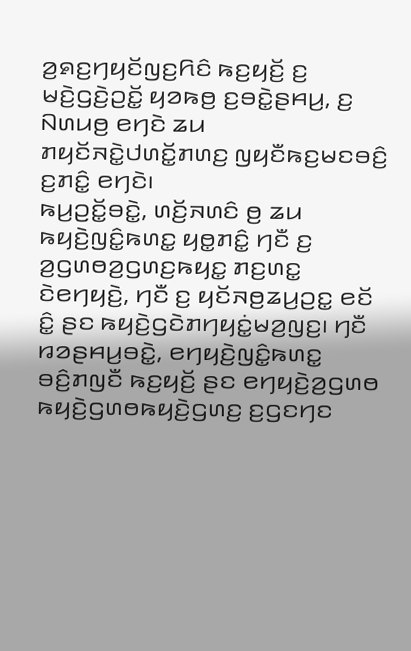ꤤ꤬ꤎꤢ꤬ꤚꤟꤢꤩꤜꤢ꤬ꤖꤢꤨ ꤒꤢ꤬ꤟꤢꤩ꤬ ꤢ꤬ ꤗꤢꤧ꤬ꤞꤢꤧ꤬ꤑꤢꤩ꤭ ꤟꤤꤒꤥ꤬ ꤢ꤬ꤋꤢꤧ꤭ꤔꤌꤣ꤬, ꤢ꤬ ꤡꤛꤣꤥ꤬ ꤕꤚꤢꤧ ꤘꤣ ꤊꤟꤢꤩꤏꤢꤧ꤭ꤓꤛꤢꤩ꤭ꤊꤛꤢ꤬ ꤜꤟꤢꤪꤒꤢ꤬ꤗꤢꤋꤢꤨ꤬ ꤢ꤬ꤊꤢꤨ꤭ ꤕꤚꤢꤧ꤯
ꤒꤣ꤬ꤑꤢꤩ꤭ꤋꤢꤧ꤭, ꤛꤢꤩ꤬ꤏꤛꤢꤨ ꤥ꤬ ꤘꤣ ꤒꤟꤢꤧ꤬ꤜꤢꤨ꤭ꤒꤛꤢ꤭ ꤟꤥ꤭ꤊꤢꤨ꤭ ꤚꤢꤪ ꤢ꤬ ꤤ꤬ꤞꤛꤥꤤ꤬ꤞꤛꤢ꤬ꤒꤟꤢ꤭ ꤊꤢ꤬ꤛꤢ꤭ ꤢꤧꤕꤚꤟꤢꤧ꤬, ꤚꤢꤪ ꤢ꤬ ꤟꤢꤩꤏꤥ꤬ꤘꤣ꤬ꤑꤢ꤭ ꤕꤢꤩ ꤢꤨ꤭ ꤔꤢ ꤒꤟꤢꤧ꤬ꤞꤢꤧꤊꤚꤟꤢꤦ꤭ꤗꤤ꤬ꤜꤢ꤬꤯ ꤚꤢꤪ ꤙꤤꤔꤌꤣ꤬ꤋꤢꤧ꤭, ꤕꤚꤟꤢꤧ꤬ꤜꤢꤨ꤭ꤒꤛꤢ꤭ ꤋꤢꤨ꤬ꤊꤜꤢꤪ ꤒꤢ꤬ꤟꤢꤩ꤬ ꤔꤢ ꤕꤚꤟꤢꤧ꤬ꤤ꤬ꤞꤛꤥ ꤒꤟꤢꤧ꤬ꤞꤛꤥꤒꤟꤢꤧ꤬ꤞꤛꤢ꤬ ꤢ꤬ꤞꤢꤚꤢ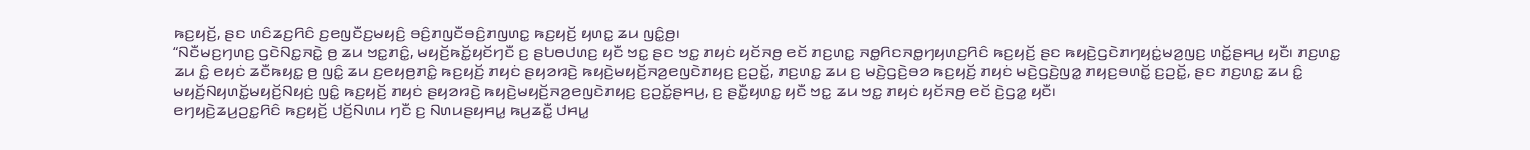ꤒꤢ꤬ꤟꤢꤩ꤬, ꤔꤢ ꤛꤢꤨꤘꤢ꤬ꤖꤢꤨ ꤢ꤬ꤕꤜꤢꤪꤢ꤬ꤗꤟꤢꤨ꤬ ꤋꤢꤨ꤬ꤊꤜꤢꤪꤋꤢꤨ꤬ꤊꤜꤛꤢ꤭ ꤒꤢ꤬ꤟꤢꤩ꤬ ꤟꤛꤢ꤭ ꤘꤣ ꤜꤢꤨ꤭ꤥ꤬꤯
“ꤡꤢꤪꤗꤢ꤬ꤚꤛꤢ꤬ ꤞꤢꤧꤡꤢ꤭ꤏꤢꤧ꤭ ꤥ꤬ ꤘꤣ ꤠꤢ꤭ꤊꤢꤨ꤭, ꤗꤟꤢꤩ꤬ꤒꤢꤩ꤭ꤟꤢꤩꤚꤢꤪ ꤢ꤬ ꤔꤝꤥꤓꤛꤢ꤬ ꤟꤢꤪ ꤠꤢ꤭ ꤔꤢ ꤠꤢ꤭ ꤊꤟꤢꤦ ꤟꤢꤩꤏꤥ꤬ ꤕꤢꤩ ꤊꤢ꤬ꤛꤢ꤭ ꤏꤥ꤭ꤖꤢꤏꤥ꤭ꤚꤟꤛꤢ꤬ꤖꤢꤨ ꤒꤢ꤬ꤟꤢꤩ꤬ ꤔꤢ ꤒꤟꤢꤧ꤬ꤞꤢꤧꤊꤚꤟꤢꤦ꤭ꤗꤤ꤬ꤜꤢ꤬ ꤛꤢꤩ꤭ꤔꤌꤣ꤬ ꤟꤢꤪ꤯ ꤊꤢ꤬ꤛꤢ꤭ ꤘꤣ ꤢꤨ꤭ ꤕꤟꤢꤦ ꤘꤢꤪꤒꤟꤢ꤭ ꤥ꤬ ꤜꤢꤨ꤭ ꤘꤣ ꤢ꤬ꤕꤟꤥ꤬ꤊꤢꤨ꤭ ꤒꤢ꤬ꤟꤢꤩ꤬ ꤊꤟꤢꤦ ꤔꤟꤤꤙꤢꤧ꤬ ꤒꤟꤢꤧ꤬ꤗꤟꤢꤩ꤬ꤏꤤ꤬ꤕꤜꤢꤧꤊꤟꤢ꤬ ꤢ꤬ꤑꤢꤩ꤭, ꤊꤢ꤬ꤛꤢ꤭ ꤘꤣ ꤢ꤬ ꤗꤢꤧ꤬ꤞꤢꤧ꤬ꤋꤤ ꤒꤢ꤬ꤟꤢꤩ꤬ ꤊꤟꤢꤦ ꤗꤢꤧ꤬ꤞꤢꤧ꤬ꤜꤤ꤭ ꤊꤟꤢ꤬ꤋꤛꤢꤩ꤭ ꤢ꤬ꤑꤢꤩ꤭, ꤔꤢ ꤊꤢ꤬ꤛꤢ꤭ ꤘꤣ ꤢꤨ꤭ ꤗꤟꤢꤩ꤬ꤡꤟꤛꤢꤩ꤭ꤗꤟꤢꤩ꤬ꤡꤟꤢꤦ꤬ ꤜꤢꤨ꤭ ꤒꤢ꤬ꤟꤢꤩ꤬ ꤊꤟꤢꤦ ꤔꤟꤤꤙꤢꤧ꤬ ꤒꤟꤢꤧ꤬ꤗꤟꤢꤩ꤬ꤏꤤ꤬ꤕꤜꤢꤧꤊꤟꤢ꤬ ꤢ꤬ꤑꤢꤩ꤭ꤔꤌꤣ꤬, ꤢ꤬ ꤔꤢꤪ꤭ꤟꤛꤢ꤭ ꤟꤢꤪ ꤠꤢ꤭ ꤘꤣ ꤠꤢ꤭ ꤊꤟꤢꤦ ꤟꤢꤩꤏꤥ꤬ ꤕꤢꤩ ꤢꤧ꤬ꤞꤤ꤭ ꤟꤢꤪ꤯
ꤕꤚꤟꤢꤧ꤬ꤘꤣ꤬ꤑꤢ꤭ꤖꤢꤨ ꤒꤢ꤬ꤟꤢꤩ꤬ ꤓꤢꤩ꤬ꤡꤛꤣ ꤚꤢꤪ ꤢ꤬ ꤡꤛꤣꤔꤟꤌꤣ꤭ ꤒꤣ꤬ꤘꤢꤪ꤭ ꤓꤌꤣ꤭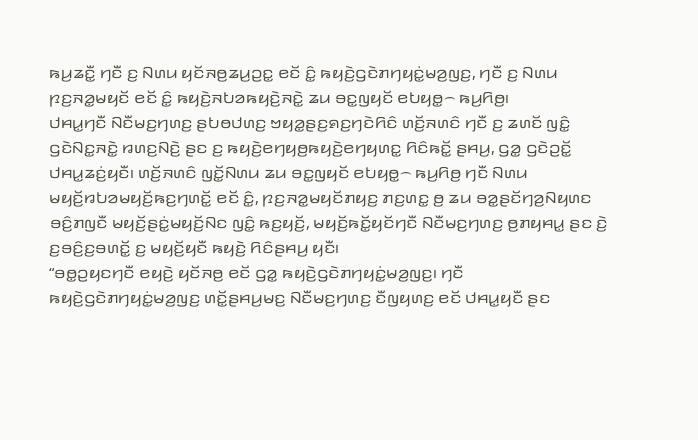ꤒꤣ꤬ꤘꤢꤪ꤭ ꤚꤢꤪ ꤢ꤬ ꤡꤛꤣ ꤟꤢꤩꤏꤥ꤬ꤘꤣ꤬ꤑꤢ꤭ ꤕꤢꤩ ꤢꤨ꤭ ꤒꤟꤢꤧ꤬ꤞꤢꤧꤊꤚꤟꤢꤦ꤭ꤗꤤ꤬ꤜꤢ꤬, ꤚꤢꤪ ꤢ꤬ ꤡꤛꤣ ꤐꤢ꤬ꤏꤤ꤭ꤗꤟꤢꤩ ꤕꤢꤩ ꤢꤨ꤭ ꤒꤟꤢꤧ꤬ꤏꤝꤤꤒꤟꤢꤧ꤬ꤏꤢꤧ꤭ ꤘꤣ ꤋꤢ꤭ꤜꤟꤢꤩ ꤕꤝꤟꤥ꤭꤮ ꤒꤣ꤬ꤖꤥ꤬꤯
ꤓꤌꤣ꤭ꤚꤢꤪ ꤡꤢꤪꤗꤢ꤬ꤚꤛꤢ꤬ ꤔꤝꤥꤓꤛꤢ꤬ ꤠꤟꤤ꤭ꤔꤢ꤬ꤎꤢ꤬ꤚꤢꤧꤖꤢꤨ ꤛꤢꤩ꤬ꤏꤛꤢꤨ ꤚꤢꤪ ꤢ꤬ ꤘꤛꤢꤩ ꤜꤢꤨ꤭ ꤞꤢꤧꤡꤢ꤭ꤏꤢꤧ꤭ ꤙꤛꤢ꤬ꤡꤢꤧ꤬ ꤔꤢ ꤢ꤬ ꤒꤟꤢꤧ꤬ꤕꤚꤟꤥ꤬ꤒꤟꤢꤧ꤬ꤕꤚꤟꤛꤢ꤭ ꤖꤢꤨꤒꤢꤩ꤭ ꤔꤌꤣ꤬, ꤞꤤ꤭ ꤞꤢꤧꤑꤢꤩ꤭ ꤓꤌꤣ꤭ꤘꤢꤦ꤬ꤟꤢꤪ꤯ ꤛꤢꤩ꤬ꤏꤛꤢꤨ ꤜꤢꤩ꤭ꤡꤛꤣ ꤘꤣ ꤋꤢ꤭ꤜꤟꤢꤩ ꤕꤝꤟꤥ꤭꤮ ꤒꤣ꤬ꤖꤥ꤬ ꤚꤢꤪ ꤡꤛꤣ ꤗꤟꤢꤩ꤬ꤙꤝꤤꤗꤟꤢꤩ꤬ꤒꤢ꤬ꤚꤛꤢꤩ꤭ ꤕꤢꤩ ꤢꤨ꤭, ꤐꤢ꤬ꤏꤤ꤭ꤗꤟꤢꤩꤊꤟꤢ꤬ ꤊꤢ꤬ꤛꤢ꤭ ꤥ꤬ ꤘꤣ ꤋꤤ꤭ꤔꤢꤩꤚꤤ꤬ꤡꤟꤛꤢ ꤋꤢꤨ꤬ꤊꤜꤢꤪ ꤗꤟꤢꤩ꤬ꤔꤢꤦ꤭ꤗꤟꤢꤩ꤬ꤡꤢ ꤜꤢꤨ꤭ ꤒꤢ꤬ꤟꤢꤩ꤬, ꤗꤟꤢꤩ꤬ꤒꤢꤩ꤭ꤟꤢꤩꤚꤢꤪ ꤡꤢꤪꤗꤢ꤬ꤚꤛꤢ꤬ ꤥ꤬ꤊꤟꤌꤣ꤭ ꤔꤢ ꤢꤧ꤬ ꤢ꤬ꤋꤢꤨ꤬ꤢ꤬ꤋꤛꤢꤩ꤭ ꤢ꤬ ꤗꤟꤢꤩ꤬ꤟꤢꤪ ꤒꤟꤢꤧ꤬ ꤖꤢꤨꤔꤌꤣ꤬ ꤟꤢꤪ꤯
“ꤋꤥ꤭ꤑꤟꤢꤚꤢꤪ ꤕꤟꤢꤧ꤬ ꤟꤢꤩꤏꤥ꤬ ꤕꤢꤩ ꤞꤤ꤭ ꤒꤟꤢꤧ꤬ꤞꤢꤧꤊꤚꤟꤢꤦ꤭ꤗꤤ꤬ꤜꤢ꤬꤯ ꤚꤢꤪ ꤒꤟꤢꤧ꤬ꤞꤢꤧꤊꤚꤟꤢꤦ꤭ꤗꤤ꤬ꤜꤢ꤬ ꤛꤢꤩ꤭ꤔꤌꤣ꤬ꤗꤢ꤬ ꤡꤢꤪꤗꤢ꤬ꤚꤛꤢ꤬ ꤢꤪꤜꤟꤛꤢ꤬ ꤕꤢꤩ ꤓꤌꤣ꤭ꤟꤢꤪ ꤔꤢ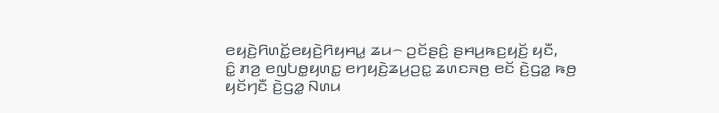ꤕꤟꤢꤧ꤬ꤖꤛꤢꤩ꤭ꤕꤟꤢꤧ꤬ꤖꤟꤌꤣ꤭ ꤘꤣ꤮ ꤑꤢꤩꤔꤢꤨ꤬ ꤔꤌꤣ꤬ꤒꤢ꤬ꤟꤢꤩ꤬ ꤟꤢꤪ,
ꤢꤨ꤭ ꤊꤤ꤬ ꤕꤜꤝꤥ꤭ꤟꤛꤢ꤭ ꤕꤚꤟꤢꤧ꤬ꤘꤣ꤬ꤑꤢ꤭ ꤘꤛꤢꤏꤥ꤬ ꤕꤢꤩ ꤢꤧ꤬ꤞꤤ꤭ ꤒꤥ꤬ ꤟꤢꤩꤚꤢꤪ ꤢꤧ꤬ꤞꤤ꤭ ꤡꤛꤣ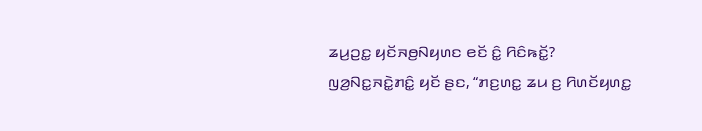ꤘꤣ꤬ꤑꤢ꤭ ꤟꤢꤩꤏꤥ꤬ꤡꤟꤛꤢ ꤕꤢꤩ ꤢꤨ꤭ ꤖꤢꤨꤒꤢꤩ꤭? ꤜꤤ꤬ꤡꤢ꤭ꤏꤢꤧ꤭ꤊꤢꤨ꤭ ꤟꤢꤩ ꤔꤢ, “ꤊꤢ꤬ꤛꤢ꤭ ꤘꤣ ꤢ꤬ ꤖꤛꤢꤩꤟꤛꤢ꤭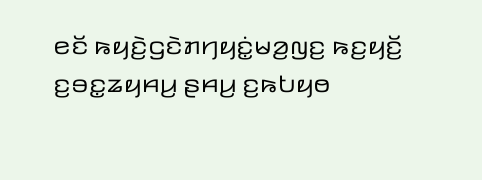ꤕꤢꤩ ꤒꤟꤢꤧ꤬ꤞꤢꤧꤊꤚꤟꤢꤦ꤭ꤗꤤ꤬ꤜꤢ꤬ ꤒꤢ꤬ꤟꤢꤩ꤬ ꤢ꤬ꤋꤢ꤭ꤘꤟꤌꤣ꤬ ꤔꤌꤣ꤬ ꤢ꤬ꤒꤝꤟꤥ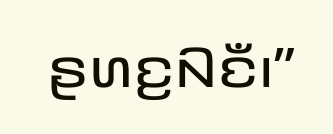ꤔꤛꤢ꤬ꤡꤢꤪ꤯”